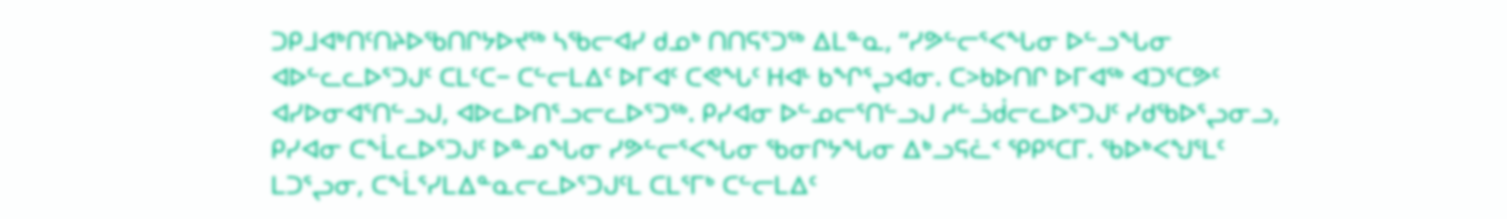ᑐᑭᒧᐊᒃᑎᑦᑎᔨᐅᖃᑎᒋᔭᐅᔪᖅ ᓴᖃᓕᐊᓯ ᑯᓄᒃ ᑎᑎᕋᕐᑐᖅ ᐃᒪᓐᓇ, “ᓯᕗᓪᓕᕐᐸᖓᓂ ᐅᓪᓗᖓᓂ ᐊᐅᓪᓚᓚᐅᕐᑐᒍᑦ ᑕᒪᑦᑕ− ᑕᓪᓕᒪᐃᑦ ᐅᒥᐊᑦ ᑕᕙᖓᑦ ᕼᐊᒻ ᑲᖏᕐᖢᐊᓂ. ᑕ>ᑲᐅᑎᒋ ᐅᒥᐊᖅ ᐊᑐᕐᑕᕗᑦ ᐊᓯᐅᓂᐊᕐᑎᓪᓗᒍ, ᐊᐅᓚᐅᑎᕐᓗᓕᓚᐅᕐᑐᖅ. ᑭᓯᐊᓂ ᐅᓪᓄᓕᕐᑎᓪᓗᒍ ᓱᓪᓘᑰᓕᓚᐅᕐᑐᒍᑦ ᓯᑯᖃᐅᕐᖢᓂᓗ, ᑭᓯᐊᓂ ᑕᖕᒫᓚᐅᕐᑐᒍᑦ ᐅᓐᓄᖓᓂ ᓯᕗᓪᓕᕐᐸᖓᓂ ᖃᓂᒋᔭᖓᓂ ᐃᒃᓗᕋᓛᑉ ᕿᑭᕐᑕᒥ. ᖃᐅᒃᐸᖑᕐᒪᑦ ᒪᑐᕐᖢᓂ, ᑕᖕᒫᕐᓯᒪᐃᓐᓇᓕᓚᐅᕐᑐᒍᑦᒪ ᑕᒪᕐᒥᒃ ᑕᓪᓕᒪᐃᑦ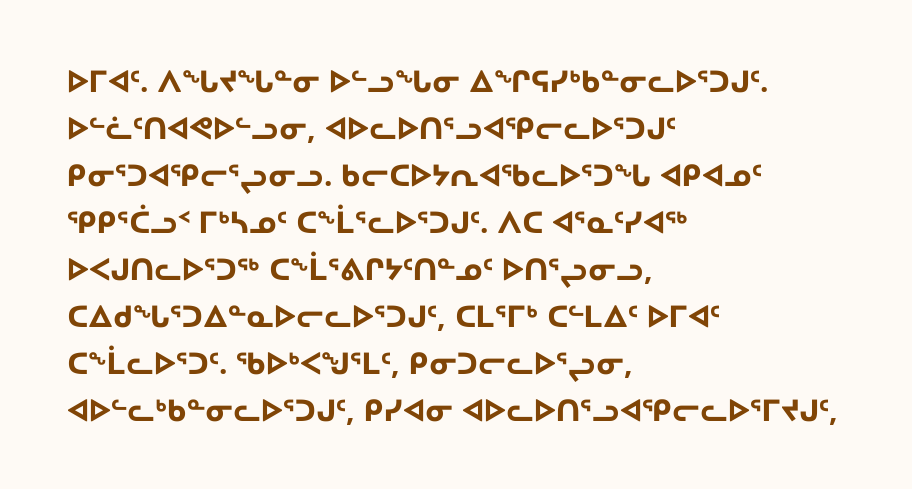ᐅᒥᐊᑦ. ᐱᖓᔪᖓᓐᓂ ᐅᓪᓗᖓᓂ ᐃᖏᕋᓯᒃᑲᓐᓂᓚᐅᕐᑐᒍᑦ. ᐅᓪᓛᑦᑎᐊᕙᐅᓪᓗᓂ, ᐊᐅᓚᐅᑎᕐᓗᐊᕿᓕᓚᐅᕐᑐᒍᑦ ᑭᓂᕐᑐᐊᕿᓕᕐᖢᓂᓗ. ᑲᓕᑕᐅᔭᕆᐊᖃᓚᐅᕐᑐᖓ ᐊᑭᐊᓄᑦ ᕿᑭᕐᑖᓗᑉ ᒥᒃᓴᓄᑦ ᑕᖕᒫᕐᓚᐅᕐᑐᒍᑦ. ᐱᑕ ᐊᕐᓇᑦᓯᐊᖅ ᐅᐸᒍᑎᓚᐅᕐᑐᖅ ᑕᖕᒫᕐᕕᒋᔭᑦᑎᓐᓄᑦ ᐅᑎᕐᖢᓂᓗ, ᑕᐃᑯᖓᕐᑐᐃᓐᓇᐅᓕᓚᐅᕐᑐᒍᑦ, ᑕᒪᕐᒥᒃ ᑕᓪᒪᐃᑦ ᐅᒥᐊᑦ ᑕᖕᒫᓚᐅᕐᑐᑦ. ᖃᐅᒃᐸᖑᕐᒪᑦ, ᑭᓂᑐᓕᓚᐅᕐᖢᓂ, ᐊᐅᓪᓚᒃᑲᓐᓂᓚᐅᕐᑐᒍᑦ, ᑭᓯᐊᓂ ᐊᐅᓚᐅᑎᕐᓗᐊᕿᓕᓚᐅᕐᒥᔪᒍᑦ,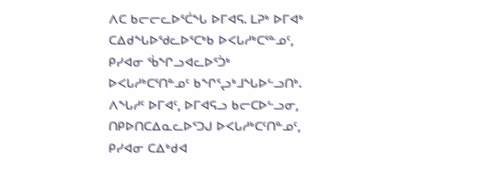ᐱᑕ ᑲᓕᓕᓚᐅᕐᑖᖓ ᐅᒥᐊᕋ. ᒪᕈᒃ ᐅᒥᐊᒃ ᑕᐃᑯᖓᐅᖁᓚᐅᕐᑕᒃᑲ ᐅᐸᒐᓱᒃᑕᕐᓐᓄᑦ, ᑭᓯᐊᓂ ᖄᖏᓗᐊᓚᐅᕐᑑᒃ ᐅᐸᒐᓱᒃᑕᕐᑎᓐᓄᑦ ᑲᖏᕐᖢᒃᒧᖓᐅᓪᓗᑎᒃ. ᐱᖓᓱᑦ ᐅᒥᐊᑦ, ᐅᒥᐊᕋᓗ ᑲᓕᑕᐅᓪᓗᓂ, ᑎᑭᐅᑎᑕᐃᓇᓚᐅᕐᑐᒍ ᐅᐸᒐᓱᒃᑕᑦᑎᓐᓄᑦ, ᑭᓯᐊᓂ ᑕᐃᒃᑯᐊ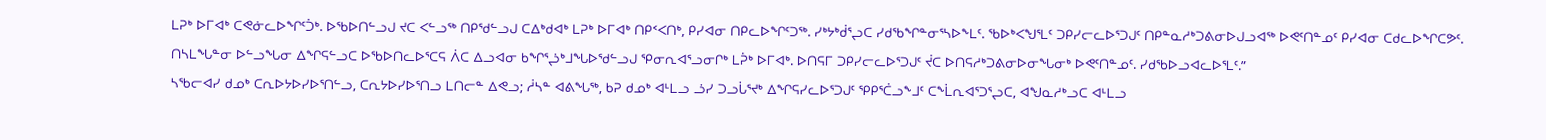ᒪᕈᒃ ᐅᒥᐊᒃ ᑕᕙᓃᓚᐅᖏᑦᑑᒃ. ᐅᖃᐅᑎᓪᓗᒍ ᔪᑕ ᐸᓪᓗᖅ ᑎᑭᖁᓪᓗᒍ ᑕᐃᒃᑯᐊᒃ ᒪᕈᒃ ᐅᒥᐊᒃ ᑎᑭᑉᐸᑎᒃ, ᑭᓯᐊᓂ ᑎᑭᓚᐅᖏᑦᑐᖅ. ᓯᒃᔭᒃᑰᕐᖢᑕ ᓯᑯᖃᖏᓐᓂᕐᓴᐅᖕᒪᑦ. ᖃᐅᒃᐸᖑᕐᒪᑦ ᑐᑭᓯᓕᓚᐅᕐᑐᒍᑦ ᑎᑭᓐᓇᓱᒃᑐᕕᓂᐅᒍᓗᐊᖅ ᐅᕙᑦᑎᓐᓄᑦ ᑭᓯᐊᓂ ᑕᑯᓚᐅᖏᑕᕗᑦ. ᑎᓴᒪᖓᓐᓂ ᐅᓪᓗᖓᓂ ᐃᖏᕋᓪᓗᑕ ᐅᖃᐅᑎᓚᐅᕐᑕᕋ ᐲᑕ ᐃᓗᐊᓂ ᑲᖏᕐᖣᒃᒧᖓᐅᖁᓪᓗᒍ ᕿᓂᕆᐊᕐᓗᓂᒋᒃ ᒪᕉᒃ ᐅᒥᐊᒃ. ᐅᑎᕋᒥ ᑐᑭᓯᓕᓚᐅᕐᑐᒍᑦ ᔫᑕ ᐅᑎᕋᓱᒃᑐᕕᓂᐅᓂᖓᓂᒃ ᐅᕙᑦᑎᓐᓄᑦ. ᓯᑯᖃᐅᓗᐊᓚᐅᕐᒪᑦ.”
ᓴᖃᓕᐊᓯ ᑯᓄᒃ ᑕᕆᐅᔭᐅᓯᐅᕐᑎᓪᓗ, ᑕᕆᔭᐅᓯᐅᕐᑎᓗ ᒪᑎᓕᓐ ᐃᕙᓗ; ᓲᓴᓐ ᐊᕕᖓᖅ, ᑲᕈ ᑯᓄᒃ ᐊᒻᒪᓗ ᓘᓯ ᑐᓗᒑᕐᔪᒃ ᐃᖏᕋᓯᓚᐅᕐᑐᒍᑦ ᕿᑭᕐᑖᓗᖕᒧᑦ ᑕᖕᒫᕆᐊᕐᑐᕐᖢᑕ, ᐊᖑᓇᓱᒃᓗᑕ ᐊᒻᒪᓗ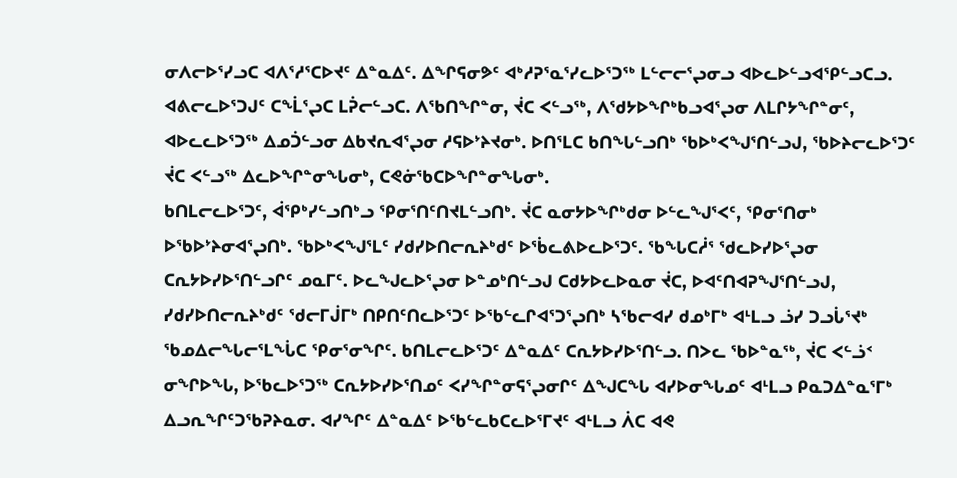ᓂᐱᓕᐅᕐᓯᓗᑕ ᐊᐱᕐᓱᕐᑕᐅᔪᑦ ᐃᓐᓇᐃᑦ. ᐃᖏᕋᓂᕗᑦ ᐊᒃᓱᕈᕐᓇᕐᓯᓚᐅᕐᑐᖅ ᒪᓪᓕᓕᕐᖢᓂᓗ ᐊᐅᓚᐅᓪᓗᐊᕿᓪᓗᑕᓗ. ᐊᕕᓕᓚᐅᕐᑐᒍᑦ ᑕᖕᒫᕐᖢᑕ ᒪᕉᓕᓪᓗᑕ. ᐱᖃᑎᖏᓐᓂ, ᔫᑕ ᐸᓪᓗᖅ, ᐱᖁᔭᐅᖏᒃᑲᓗᐊᕐᖢᓂ ᐱᒪᒋᔭᖏᓐᓂᑦ, ᐊᐅᓚᓚᐅᕐᑐᖅ ᐃᓄᑑᓪᓗᓂ ᐃᑲᔪᕆᐊᕐᖢᓂ ᓱᕋᐅᔾᔨᔪᓂᒃ. ᐅᑎᕐᒪᑕ ᑲᑎᖓᓪᓗᑎᒃ ᖃᐅᒃᐸᖑᕐᑎᓪᓗᒍ, ᖃᐅᔨᓕᓚᐅᕐᑐᑦ ᔫᑕ ᐸᓪᓗᖅ ᐃᓚᐅᖏᓐᓂᖓᓂᒃ, ᑕᕙᓃᖃᑕᐅᖏᓐᓂᖓᓂᒃ.
ᑲᑎᒪᓕᓚᐅᕐᑐᑦ, ᐋᕿᒃᓯᓪᓗᑎᒃᓗ ᕿᓂᕐᑎᑦᑎᔪᒪᓪᓗᑎᒃ. ᔫᑕ ᓇᓂᔭᐅᖏᒃᑯᓂ ᐅᓪᓚᖑᕐᐸᑦ, ᕿᓂᕐᑎᓂᒃ ᐅᖃᐅᔾᔨᓂᐊᕐᖢᑎᒃ. ᖃᐅᒃᐸᖑᕐᒪᑦ ᓯᑯᓯᐅᑎᓕᕆᔨᒃᑯᑦ ᐅᖄᓚᕕᐅᓚᐅᕐᑐᑦ. ᖃᖓᑕᓲᕐ ᖁᓚᐅᓯᐅᕐᖢᓂ ᑕᕆᔭᐅᓯᐅᕐᑎᓪᓗᒋᑦ ᓄᓇᒥᑦ. ᐅᓚᖑᓚᐅᕐᖢᓂ ᐅᓐᓄᒃᑎᓪᓗᒍ ᑕᑯᔭᐅᓚᐅᓇᓂ ᔫᑕ, ᐅᐊᑦᑎᐊᕈᖑᕐᑎᓪᓗᒍ, ᓯᑯᓯᐅᑎᓕᕆᔨᒃᑯᑦ ᖁᓕᒥᒎᒥᒃ ᑎᑭᑎᑦᑎᓚᐅᕐᑐᑦ ᐅᖃᓪᓚᒋᐊᕐᑐᕐᖢᑎᒃ ᓴᖃᓕᐊᓯ ᑯᓄᒃᒥᒃ ᐊᒻᒪᓗ ᓘᓯ ᑐᓗᒑᕐᔪᒃ ᖃᓄᐃᓕᖓᓕᕐᒪᖔᑕ ᕿᓂᕐᓂᖏᑦ. ᑲᑎᒪᓕᓚᐅᕐᑐᑦ ᐃᓐᓇᐃᑦ ᑕᕆᔭᐅᓯᐅᕐᑎᓪᓗ. ᑎᐳᓚ ᖃᐅᓐᓇᖅ, ᔫᑕ ᐸᓪᓘᑉ ᓂᖏᐅᖓ, ᐅᖃᓚᐅᕐᑐᖅ ᑕᕆᔭᐅᓯᐅᕐᑎᓄᑦ ᐸᓯᖏᓐᓂᕋᕐᖢᓂᒋᑦ ᐃᖑᑕᖓ ᐊᓯᐅᓂᖓᓄᑦ ᐊᒻᒪᓗ ᑭᓇᑐᐃᓐᓇᕐᒥᒃ ᐃᓗᕆᖏᑦᑐᖃᕈᔨᓇᓂ. ᐊᓯᖏᑦ ᐃᓐᓇᐃᑦ ᐅᖃᓪᓚᑲᑕᓚᐅᕐᒥᔪᑦ ᐊᒻᒪᓗ ᐲᑕ ᐊᕙ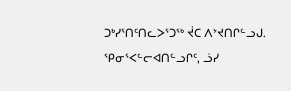ᑐᒃᓯᕐᑎᑦᑎᓚᐳᕐᑐᖅ ᔫᑕ ᐱᔾᔪᑎᒋᓪᓗᒍ. ᕿᓂᕐᐸᓪᓕᐊᑎᓪᓗᒋᑦ, ᓘᓯ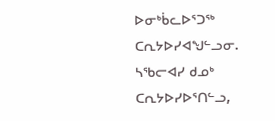ᐅᓂᒃᑳᓚᐅᕐᑐᖅ ᑕᕆᔭᐅᓯᐊᖑᓪᓗᓂ.
ᓴᖃᓕᐊᓯ ᑯᓄᒃ ᑕᕆᔭᐅᓯᐅᕐᑎᓪᓗ,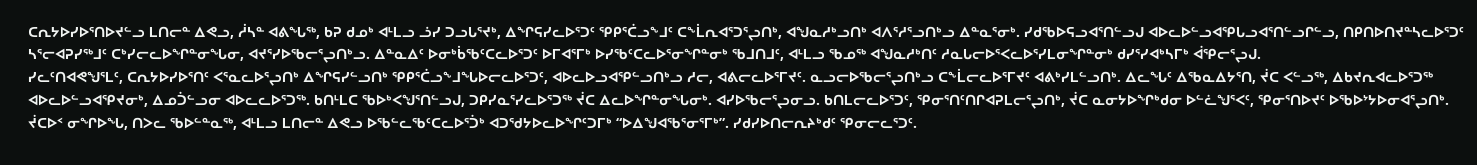ᑕᕆᔭᐅᓯᐅᕐᑎᐅᔪᓪᓗ ᒪᑎᓕᓐ ᐃᕙᓗ, ᓲᓴᓐ ᐊᕕᖓᖅ, ᑲᕈ ᑯᓄᒃ ᐊᒻᒪᓗ ᓘᓯ ᑐᓗᒐᕐᔪᒃ, ᐃᖏᕋᓯᓚᐅᕐᑐᑦ ᕿᑭᕐᑖᓗᖕᒧᑦ ᑕᖕᒫᕆᐊᕐᑐᕐᖢᑎᒃ, ᐊᖑᓇᓱᒃᓗᑎᒃ ᐊᐱᕐᓱᕐᓗᑎᒃᓗ ᐃᓐᓇᕐᓂᒃ. ᓯᑯᖃᐅᕋᓗᐊᕐᑎᓪᓗᒍ ᐊᐅᓚᐅᓪᓗᐊᕿᒐᓗᐊᕐᑎᓪᓗᒋᓪᓗ, ᑎᑭᑎᐅᑎᔪᓐᓴᓚᐅᕐᑐᑦ ᓴᕐᓕᐊᕈᓯᖅᒧᑦ ᑕᒃᓯᓕᓚᐅᖏᓐᓂᖓᓂ, ᐊᔪᕐᓯᐅᖃᓕᕐᖢᑎᒃᓗ. ᐃᓐᓇᐃᑦ ᐅᓂᒃᑳᖃᑦᑕᓚᐅᕐᑐᑦ ᐅᒥᐊᕐᒥᒃ ᐅᓯᖃᑦᑕᓚᐅᕐᓂᖏᓐᓂᒃ ᖃᒧᑎᒧᑦ, ᐊᒻᒪᓗ ᖃᓄᖅ ᐊᖑᓇᓱᒃᑎᑦ ᓱᓇᒐᓕᐅᕐᐸᓚᐅᕐᓯᒪᓂᖏᓐᓂᒃ ᑯᓯᕐᓯᐊᒃᓴᒥᒃ ᐋᕿᓕᕐᖢᒍ.
ᓯᓚᑦᑎᐊᕙᖑᕐᒪᑦ, ᑕᕆᔭᐅᓯᐅᕐᑎᑦ ᐸᕐᓇᓚᐅᕐᖢᑎᒃ ᐃᖏᕋᓯᓪᓗᑎᒃ ᕿᑭᕐᑖᓗᖕᒧᖓᐅᓕᓚᐅᕐᑐᑦ, ᐊᐅᓚᐅᓗᐊᕿᓪᓗᑎᒃᓗ ᓱᓕ, ᐊᕕᓕᓚᐅᕐᒥᔪᑦ. ᓇᓗᓕᐅᖃᓕᕐᖢᑎᒃᓗ ᑕᖕᒫᓕᓚᐅᕐᒥᔪᑦ ᐊᕕᒃᓯᒪᓪᓗᑎᒃ. ᐃᓚᖓᑦ ᐃᖃᓇᐃᔭᕐᑎ, ᔫᑕ ᐸᓪᓗᖅ, ᐃᑲᔪᕆᐊᓚᐅᕐᑐᖅ ᐊᐅᓚᐅᓪᓗᐊᕿᔪᓂᒃ, ᐃᓄᑑᓪᓗᓂ ᐊᐅᓚᓚᐅᕐᑐᖅ. ᑲᑎᒻᒪᑕ ᖃᐅᒃᐸᖑᕐᑎᓪᓗᒍ, ᑐᑭᓯᓇᕐᓯᓚᐅᕐᑐᖅ ᔫᑕ ᐃᓚᐅᖏᓐᓂᖓᓂᒃ. ᐊᓯᐅᖃᓕᕐᖢᓂᓗ. ᑲᑎᒪᓕᓚᐅᕐᑐᑦ, ᕿᓂᕐᑎᑦᑎᒋᐊᕈᒪᓕᕐᖢᑎᒃ, ᔫᑕ ᓇᓂᔭᐅᖏᒃᑯᓂ ᐅᓪᓛᖑᕐᐸᑦ, ᕿᓂᕐᑎᐅᔪᑦ ᐅᖃᐅᔾᔭᐅᓂᐊᕐᖢᑎᒃ.
ᔫᑕᐅᑉ ᓂᖏᐅᖓ, ᑎᐳᓚ ᖃᐅᓪᓐᓇᖅ, ᐊᒻᒪᓗ ᒪᑎᓕᓐ ᐃᕙᓗ ᐅᖃᓪᓚᖃᑦᑕᓚᐅᕐᑑᒃ ᐊᑐᖁᔭᐅᓚᐅᖏᑦᑐᒥᒃ “ᐅᐃᖑᐊᖃᕐᓂᕐᒥᒃ”. ᓯᑯᓯᐅᑎᓕᕆᔨᒃᑯᑦ ᕿᓂᓕᓚᕐᑐᑦ.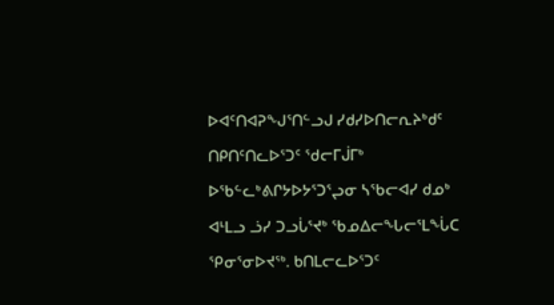ᐅᐊᑦᑎᐊᕈᖑᕐᑎᓪᓗᒍ ᓯᑯᓯᐅᑎᓕᕆᔨᒃᑯᑦ ᑎᑭᑎᑦᑎᓚᐅᕐᑐᑦ ᖁᓕᒥᒎᒥᒃ ᐅᖃᓪᓚᒃᕕᒋᔭᐅᔭᕐᑐᕐᖢᓂ ᓴᖃᓕᐊᓯ ᑯᓄᒃ ᐊᒻᒪᓗ ᓘᓯ ᑐᓗᒑᕐᔪᒃ ᖃᓄᐃᓕᖓᓕᕐᒪᖔᑕ ᕿᓂᕐᓂᐅᔪᖅ. ᑲᑎᒪᓕᓚᐅᕐᑐᑦ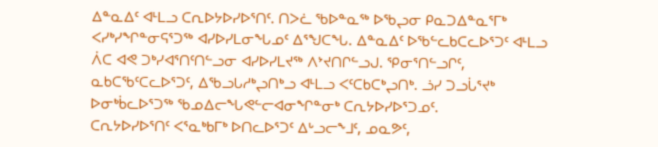ᐃᓐᓇᐃᑦ ᐊᒻᒪᓗ ᑕᕆᐅᔭᐅᓯᐅᕐᑎᑦ. ᑎᐳᓛ ᖃᐅᓐᓇᖅ ᐅᖃᖢᓂ ᑭᓇᑐᐃᓐᓇᕐᒥᒃ ᐸᓯᒃᓯᖏᓐᓂᕋᕐᑐᖅ ᐊᓯᐅᓯᒪᓂᖓᓄᑦ ᐃᕐᖑᑕᖓ. ᐃᓐᓇᐃᑦ ᐅᖃᓪᓚᑲᑕᓚᐅᕐᑐᑦ ᐊᒻᒪᓗ ᐲᑕ ᐊᕙ ᑐᒃᓯᐊᕐᑎᑦᑎᓪᓗᓂ ᐊᓯᐅᓯᒪᔪᖅ ᐱᔾᔪᑎᒋᓪᓗᒍ. ᕿᓂᕐᑎᓪᓗᒋᑦ, ᓇᑲᑕᖃᑦᑕᓚᐅᕐᑐᑦ, ᐃᖃᓗᒐᓱᒃᖢᑎᒃᓗ ᐊᒻᒪᓗ ᐸᑦᑕᑲᑕᒃᖢᑎᒃ. ᓘᓯ ᑐᓗᒑᕐᔪᒃ ᐅᓂᒃᑳᓚᐅᕐᑐᖅ ᖃᓄᐃᓕᖓᕙᓪᓕᐊᓂᖏᓐᓂᒃ ᑕᕆᔭᐅᓯᐅᕐᑐᓄᑦ.
ᑕᕆᔭᐅᓯᐅᕐᑎᑦ ᐸᕐᓇᒃᑲᒥᒃ ᐅᑎᓚᐅᕐᑐᑦ ᐃᒡᓗᓕᖕᒧᑦ, ᓄᓇᕗᑦ,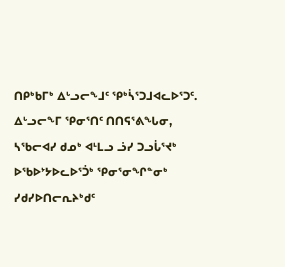ᑎᑭᒃᑲᒥᒃ ᐃᒡᓗᓕᖕᒧᑦ ᕿᒃᓵᕐᑐᒧᐊᓚᐅᕐᑐᑦ. ᐃᒡᓗᓕᖕᒥ ᕿᓂᕐᑎᑦ ᑎᑎᕋᕐᕕᖓᓂ, ᓴᖃᓕᐊᓯ ᑯᓄᒃ ᐊᒻᒪᓗ ᓘᓯ ᑐᓗᒑᕐᔪᒃ ᐅᖃᐅᔾᔭᐅᓚᐅᕐᑑᒃ ᕿᓂᕐᓂᖏᓐᓂᒃ ᓯᑯᓯᐅᑎᓕᕆᔨᒃᑯᑦ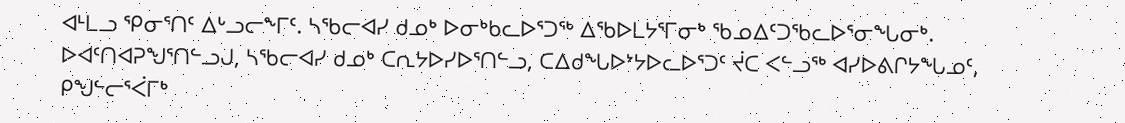ᐊᒻᒪᓗ ᕿᓂᕐᑎᑦ ᐃᒡᓗᓕᖕᒥᑦ. ᓴᖃᓕᐊᓯ ᑯᓄᒃ ᐅᓂᒃᑲᓚᐅᕐᑐᖅ ᐃᖃᐅᒪᔭᕐᒥᓂᒃ ᖃᓄᐃᑦᑐᖃᓚᐅᕐᓂᖓᓂᒃ. ᐅᐊᑦᑎᐊᕈᖑᕐᑎᓪᓗᒍ, ᓴᖃᓕᐊᓯ ᑯᓄᒃ ᑕᕆᔭᐅᓯᐅᕐᑎᓪᓗ, ᑕᐃᑯᖓᐅᔾᔭᐅᓚᐅᕐᑐᑦ ᔫᑕ ᐸᓪᓗᖅ ᐊᓯᐅᕕᒋᔭᖓᓄᑦ, ᑭᖑᓪᓕᕐᐹᒥᒃ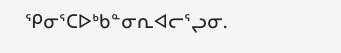ᕿᓂᕐᑕᐅᒃᑲᓐᓂᕆᐊᓕᕐᖢᓂ.